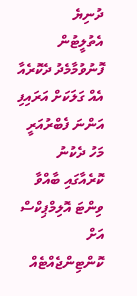ދުނިޔެ
އެތުލީޓުން ފޮނުވުމާމެދު ދެކޮރެއާ އެއް ގަލަކަށް އަރައިފި
އަންނަ ފެބްރުއަރީ މަހު ދެކުނު ކޮރެއާގައި ބާއްވާ ވިންޓަ އޮލިމްޕިކްސް އަށް ކޮންޓިންޖެއްޓެއް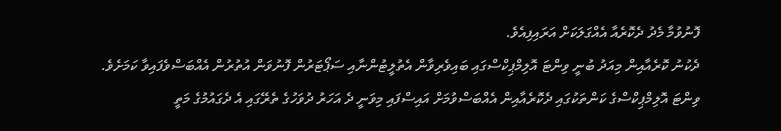ފޮނުވުމާ މެދު ދެކޮރެއާ އެއްގަލަކަށް އަރައިފިއެވެ.
ދެކުނު ކޮރެއާއިން މިއަދު ބުނީ ވިންޓަ އޮލިމްޕިކްސްގައި ބައިވެރިވާން އެތުލީޓުންނާއި ސަޕޯޓަރުން ފޮނުވަން އުތުރުން އެއްބަސްވެފައިވާ ކަމަށެވެ.
ވިންޓަ އޮލިމްޕިކްސްގެ ކަންތަކުގައި ދެކޮރެއާއިން އެއްބަސްވުމަށް އައިސްފައި މިވަނީ ދެ އަހަރު ދުވަހުގެ ތެރޭގައި އެ ދެގައުމުގެ މަތީ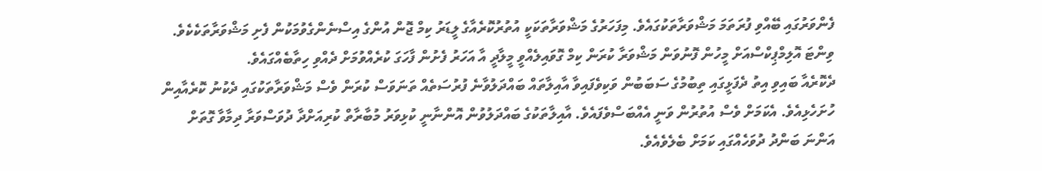ފެންވަރުގައި ބޭއްވި ފުރަތަމަ މަޝްވަރާތަކުގައެވެ. މިފަހަރުގެ މަޝްވަރާތަކަކީ އުތުރުކޮރެއާގެ ލީޑަރު ކިމް ޖޮން އުންގެ އިސްނެންގެވުމަކުން ފެށި މަޝްވަރާތަކެކެވެ. ވިންޓަ އޮލިމްޕިކްސްއަށް މީހުން ފޮނުވަން މަޝްވަރާ ކުރަން ކިމް ގޮވައިލެއްވީ މީލާދީ އާ އަހަރު ފެށުން ފާހަގަ ކުރެއްވުމަށް ދެއްވި ހިތާބެއްގައެވެ.
ދެކޮރެއާ ބައިވި އިތު ދެފަޅީގައި ތިބުމުގެ ސަބަބުން ވަކިވެފައިވާ އާއިލާތައް ބައްދަލުވާނެ ފުރުސަތެއް ތަނަވަސް ކުރަން ވެސް މަޝްވަރާތަކުގައި ދެކުނު ކޮރެއާއިން ހުށަހެޅިއެވެ. އެކަމަށް ވެސް އުތުރުން ވަނީ އެއްބަސްވެފައެވެ. އާއިލާތަކުގެ ބައްދަލުވުން އޮންނާނީ ކުޅިވަރު މުބާރާތް ކުރިއަށްދާ ދުވަސްވަރާ ދިމާވާ ގޮތަށް އަންނަ ބަންދު ދުވަހެއްގައި ކަމަށް ބެލެވެއެވެ.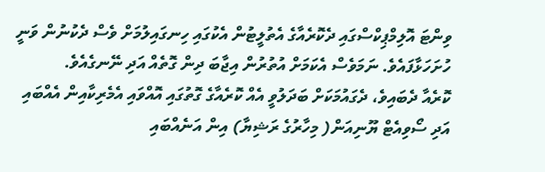ވިންޓަ އޮލިމްޕިކްސްގައި ދެކޮރެއާގެ އެތުލީޓުން އެކުގައި ހިނގައިލުމަށް ވެސް ދެކުނުން ވަނީ ހުށަހަޅާފައެވެ. ނަމަވެސް އެކަމަށް އުތުރުން އިޖާބަ ދިން ގޮތެއް އަދި ނޭނގެއެވެ.
ކޮރެއާ ދެބައިވެ، ދެގައުމަކަށް ބަދަލުވީ އެއް ކޮރެއާގެ ގޮތުގައި އޮއްވައި އެމެރިކާއިން އެއްބައި އަދި ސޯވިއެޓް ޔޫނިއަން( މިހާރުގެ ރަޝިޔާ) އިން އަނެއްބައި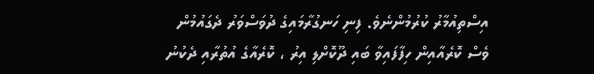އިސްތިއުމާރު ކުރުމުންނެވެ. ފިނި ހަނގުރާމައިގެ ދުވަސްވަރު ދެގައުމުން ވެސް ކޮރެއާއިން ހިފާފައިވާ ބައި ދޫކޮށްލި އިރު ، ކޮރެއާގެ އުތުރާއި ދެކުނު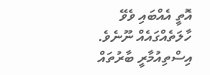އޮތީ އެއްބައި ވެވޭ ހާލަތެއްގައެއް ނޫނެވެ. އިސްތިއުމާރީ ބާރުތައް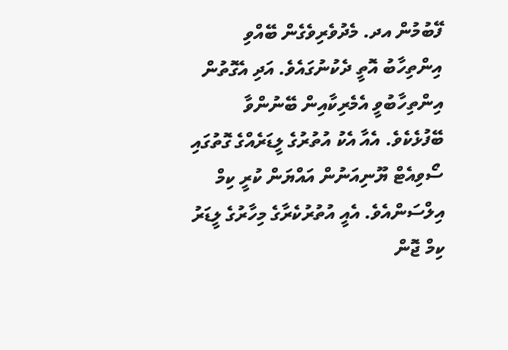ފޭބުމުން އދ. މެދުވެރިވެގެން ބޭއްވި އިންތިހާބު އޮތީ ދެކުނުގައެވެ. އަދި އެގޮތުން އިންތިހާބުވީ އެމެރިކާއިން ބޭނުންވާ ބޭފުޅެކެވެ. އެއާ އެކު އުތުރުގެ ލީޑަރެއްގެ ގޮތުގައި ސޯވިއެޓް ޔޫނިއަނުން އައްޔަން ކުރީ ކިމް އިލްސަންއެވެ. އެއީ އުތުރުކެރާގެ މިހާރުގެ ލީޑަރު ކިމް ޖޮން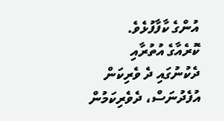އުންގެ ކާފާފުޅެވެ.
ކޮރެއާގެ އުތުރާއި ދެކުނުގައި ދެ ވެރިކަން އުފެދުނަސް، ދެވެރިކަމުން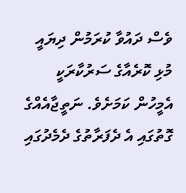ވެސް ދައުވާ ކުރަމުން ދިޔައީ މުޅި ކޮރެއާގެ ސަރުކާރަކީ އެމީހުން ކަމަށެވެ. ނަތީޖާއެއްގެ ގޮތުގައި އެ ދެފަރާތުގެ ދެމެދުގައި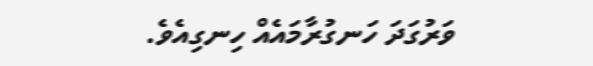ވަރުގަދަ ހަނގުރާމައެއް ހިނގިއެވެ.